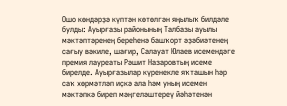Ошо көндәрҙә күптән көтөлгән яңылыҡ билдәле булды: Ауырғазы районының Талбазы ауылы мәктәптәренең береһенә башҡорт әҙәбиәтенең сағыу вәкиле, шағир, Салауат Юлаев исемендәге премия лауреаты Рәшит Назаровтың исеме бирелде. Ауырғазылар күренекле яҡташын һәр саҡ хөрмәтләп иҫкә ала һәм уның исемен мәктәпкә биреп мәңгеләштереү йәһәтенән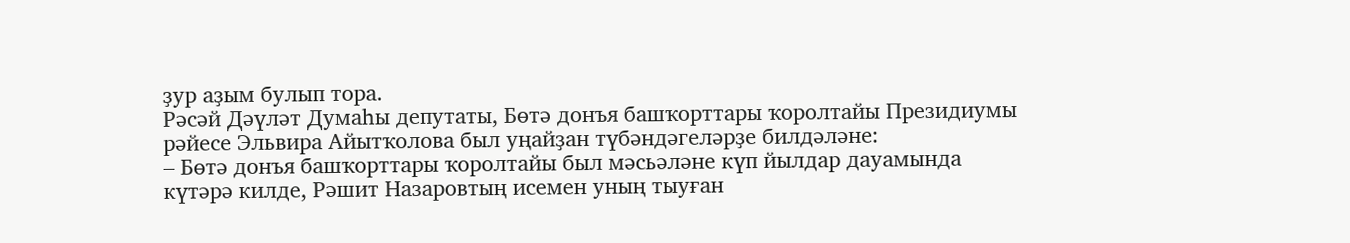ҙур аҙым булып тора.
Рәсәй Дәүләт Думаһы депутаты, Бөтә донъя башҡорттары ҡоролтайы Президиумы рәйесе Эльвира Айытҡолова был уңайҙан түбәндәгеләрҙе билдәләне:
– Бөтә донъя башҡорттары ҡоролтайы был мәсьәләне күп йылдар дауамында күтәрә килде, Рәшит Назаровтың исемен уның тыуған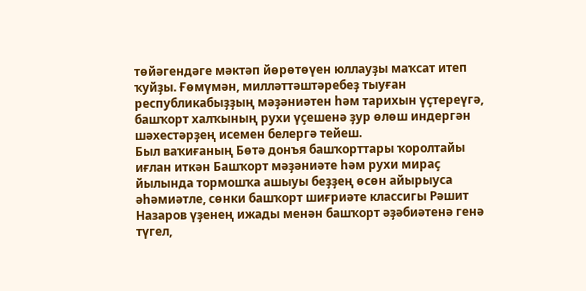төйәгендәге мәктәп йөрөтөүен юллауҙы маҡсат итеп ҡуйҙы. Ғөмүмән, милләттәштәребеҙ тыуған республикабыҙҙың мәҙәниәтен һәм тарихын үҫтереүгә, башҡорт халҡының рухи үҫешенә ҙур өлөш индергән шәхестәрҙең исемен белергә тейеш.
Был ваҡиғаның Бөтә донъя башҡорттары ҡоролтайы иғлан иткән Башҡорт мәҙәниәте һәм рухи мираҫ йылында тормошҡа ашыуы беҙҙең өсөн айырыуса әһәмиәтле, сөнки башҡорт шиғриәте классигы Рәшит Назаров үҙенең ижады менән башҡорт әҙәбиәтенә генә түгел,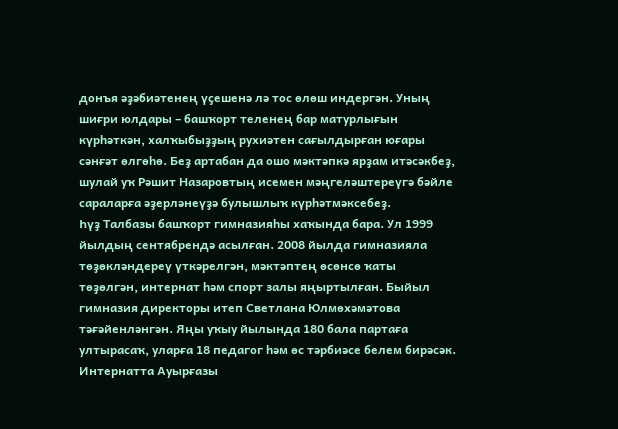донъя әҙәбиәтенең үҫешенә лә тос өлөш индергән. Уның шиғри юлдары – башҡорт теленең бар матурлығын күрһәткән, халҡыбыҙҙың рухиәтен сағылдырған юғары сәнғәт өлгөһө. Беҙ артабан да ошо мәктәпкә ярҙам итәсәкбеҙ, шулай уҡ Рәшит Назаровтың исемен мәңгеләштереүгә бәйле сараларға әҙерләнеүҙә булышлыҡ күрһәтмәксебеҙ.
Һүҙ Талбазы башҡорт гимназияһы хаҡында бара. Ул 1999 йылдың сентябрендә асылған. 2008 йылда гимназияла төҙөкләндереү үткәрелгән, мәктәптең өсөнсө ҡаты төҙөлгән, интернат һәм спорт залы яңыртылған. Быйыл гимназия директоры итеп Светлана Юлмөхәмәтова тәғәйенләнгән. Яңы уҡыу йылында 180 бала партаға ултырасаҡ, уларға 18 педагог һәм өс тәрбиәсе белем бирәсәк. Интернатта Ауырғазы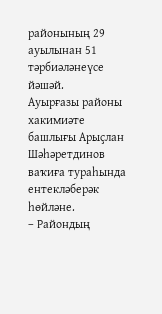районының 29 ауылынан 51 тәрбиәләнеүсе йәшәй.
Ауырғазы районы хакимиәте башлығы Арыҫлан Шәһәретдинов ваҡиға тураһында ентекләберәк һөйләне.
– Райондың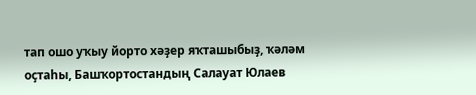тап ошо уҡыу йорто хәҙер яҡташыбыҙ, ҡәләм оҫтаһы, Башҡортостандың Салауат Юлаев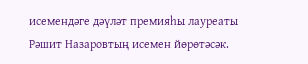исемендәге дәүләт премияһы лауреаты Рәшит Назаровтың исемен йөрөтәсәк.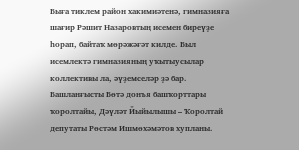Быға тиклем район хакимиәтенә, гимназияға шағир Рәшит Назаровтың исемен биреүҙе һорап, байтаҡ мөрәжәғәт килде. Был исемлектә гимназияның уҡытыусылар коллективы ла, әүҙемселәр ҙә бар. Башланғысты Бөтә донъя башҡорттары ҡоролтайы, Дәүләт Йыйылышы – Ҡоролтай депутаты Рөстәм Ишмөхәмәтов хупланы.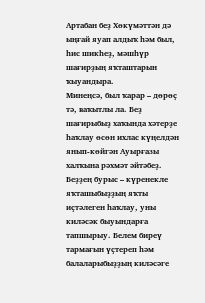Артабан беҙ Хөкүмәттән дә ыңғай яуап алдыҡ һәм был, һис шикһеҙ, мәшһүр шағирҙың яҡташтарын ҡыуандыра.
Минеңсә, был ҡарар – дөрөҫ тә, ваҡытлы ла. Беҙ шағирыбыҙ хаҡында хәтерҙе һаҡлау өсөн ихлас күңелдән янып-көйгән Ауырғазы халҡына рәхмәт әйтәбеҙ. Беҙҙең бурыс – күренекле яҡташыбыҙҙың яҡты иҫтәлеген һаҡлау, уны киләсәк быуындарға тапшырыу. Белем биреү тармағын үҫтереп һәм балаларыбыҙҙың киләсәге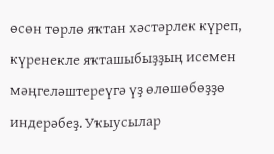өсөн төрлө яҡтан хәстәрлек күреп, күренекле яҡташыбыҙҙың исемен мәңгеләштереүгә үҙ өлөшөбөҙҙө индерәбеҙ. Уҡыусылар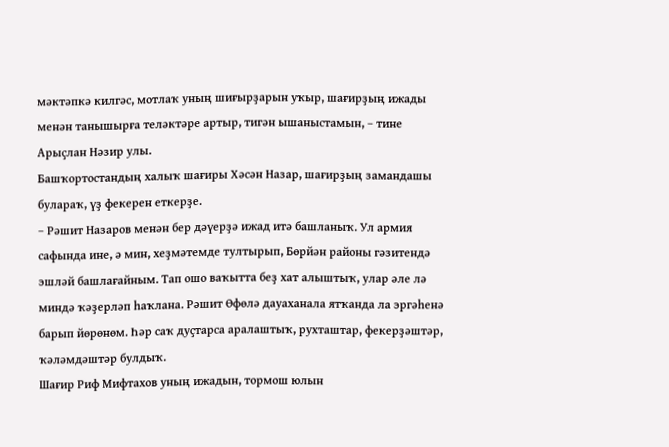мәктәпкә килгәс, мотлаҡ уның шиғырҙарын уҡыр, шағирҙың ижады менән танышырға теләктәре артыр, тигән ышаныстамын, – тине Арыҫлан Нәзир улы.
Башҡортостандың халыҡ шағиры Хәсән Назар, шағирҙың замандашы булараҡ, үҙ фекерен еткерҙе.
– Рәшит Назаров менән бер дәүерҙә ижад итә башланыҡ. Ул армия сафында ине, ә мин, хеҙмәтемде тултырып, Бөрйән районы гәзитендә эшләй башлағайным. Тап ошо ваҡытта беҙ хат алыштыҡ, улар әле лә миндә ҡәҙерләп һаҡлана. Рәшит Өфөлә дауаханала ятҡанда ла эргәһенә барып йөрөнөм. Һәр саҡ дуҫтарса аралаштыҡ, рухташтар, фекерҙәштәр, ҡәләмдәштәр булдыҡ.
Шағир Риф Мифтахов уның ижадын, тормош юлын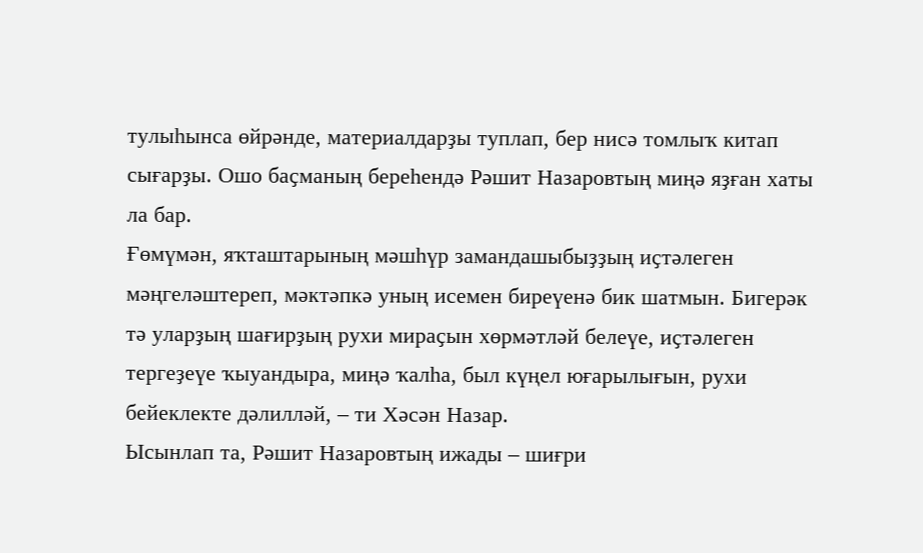тулыһынса өйрәнде, материалдарҙы туплап, бер нисә томлыҡ китап сығарҙы. Ошо баҫманың береһендә Рәшит Назаровтың миңә яҙған хаты ла бар.
Ғөмүмән, яҡташтарының мәшһүр замандашыбыҙҙың иҫтәлеген мәңгеләштереп, мәктәпкә уның исемен биреүенә бик шатмын. Бигерәк тә уларҙың шағирҙың рухи мираҫын хөрмәтләй белеүе, иҫтәлеген тергеҙеүе ҡыуандыра, миңә ҡалһа, был күңел юғарылығын, рухи бейеклекте дәлилләй, – ти Хәсән Назар.
Ысынлап та, Рәшит Назаровтың ижады – шиғри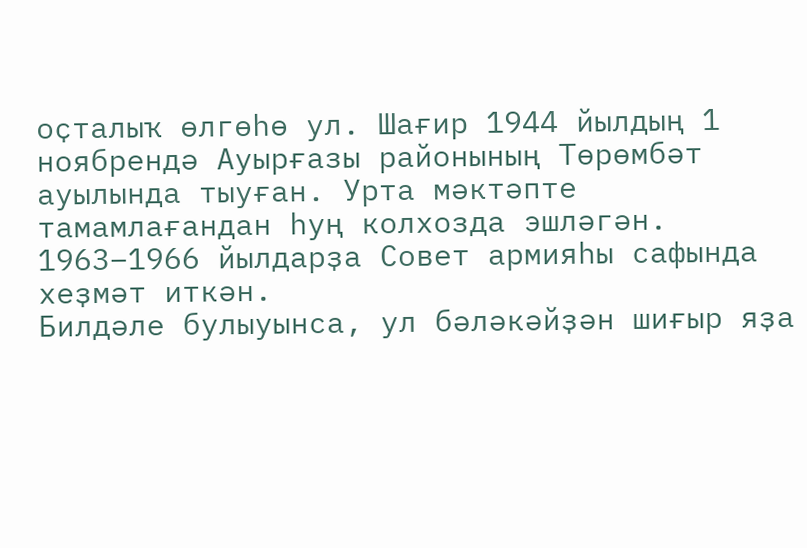оҫталыҡ өлгөһө ул. Шағир 1944 йылдың 1 ноябрендә Ауырғазы районының Төрөмбәт ауылында тыуған. Урта мәктәпте тамамлағандан һуң колхозда эшләгән. 1963–1966 йылдарҙа Совет армияһы сафында хеҙмәт иткән.
Билдәле булыуынса, ул бәләкәйҙән шиғыр яҙа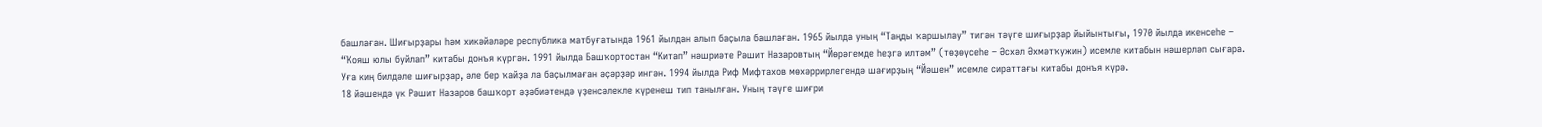башлаған. Шиғырҙары һәм хикәйәләре республика матбуғатында 1961 йылдан алып баҫыла башлаған. 1965 йылда уның “Таңды ҡаршылау” тигән тәүге шиғырҙар йыйынтығы, 1970 йылда икенсеһе – “Ҡояш юлы буйлап” китабы донъя күргән. 1991 йылда Башҡортостан “Китап” нәшриәте Рәшит Назаровтың “Йөрәгемде һеҙгә илтәм” (төҙөүсеһе – Әсхәл Әхмәтҡужин) исемле китабын нәшерләп сығара. Уға киң билдәле шиғырҙар, әле бер ҡайҙа ла баҫылмаған әҫәрҙәр ингән. 1994 йылда Риф Мифтахов мөхәррирлегендә шағирҙың “Йәшен” исемле сираттағы китабы донъя күрә.
18 йәшендә үк Рәшит Назаров башҡорт әҙәбиәтендә үҙенсәлекле күренеш тип танылған. Уның тәүге шиғри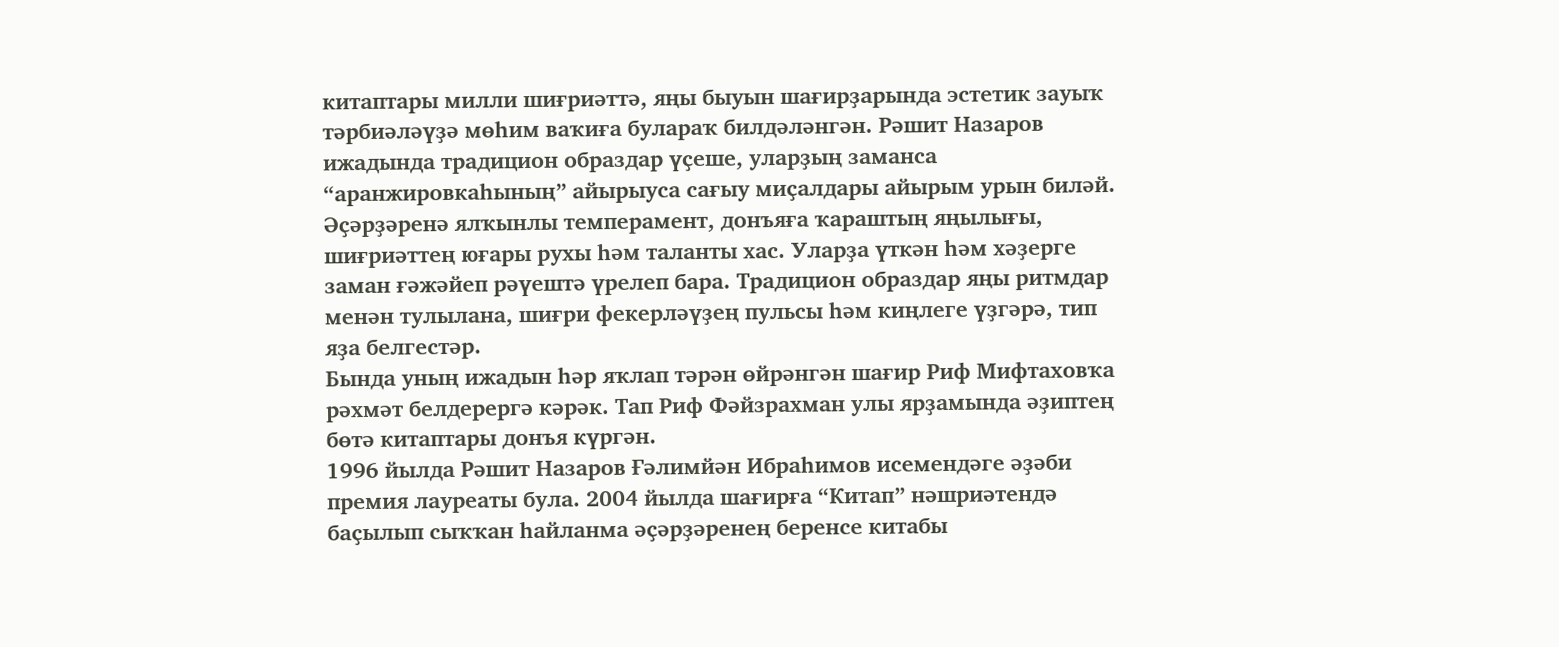китаптары милли шиғриәттә, яңы быуын шағирҙарында эстетик зауыҡ тәрбиәләүҙә мөһим ваҡиға булараҡ билдәләнгән. Рәшит Назаров ижадында традицион образдар үҫеше, уларҙың заманса “аранжировкаһының” айырыуса сағыу миҫалдары айырым урын биләй. Әҫәрҙәренә ялҡынлы темперамент, донъяға ҡараштың яңылығы, шиғриәттең юғары рухы һәм таланты хас. Уларҙа үткән һәм хәҙерге заман ғәжәйеп рәүештә үрелеп бара. Традицион образдар яңы ритмдар менән тулылана, шиғри фекерләүҙең пульсы һәм киңлеге үҙгәрә, тип яҙа белгестәр.
Бында уның ижадын һәр яҡлап тәрән өйрәнгән шағир Риф Мифтаховҡа рәхмәт белдерергә кәрәк. Тап Риф Фәйзрахман улы ярҙамында әҙиптең бөтә китаптары донъя күргән.
1996 йылда Рәшит Назаров Ғәлимйән Ибраһимов исемендәге әҙәби премия лауреаты була. 2004 йылда шағирға “Китап” нәшриәтендә баҫылып сыҡҡан һайланма әҫәрҙәренең беренсе китабы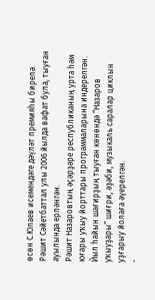өсөн С.Юлаев исемендәге дәүләт премияһы бирелә. Рәшит Сәйетбаттал улы 2006 йылда вафат була, тыуған ауылында ерләнгән.
Рәшит Назаровтың әҫәрҙәре республиканың урта һәм юғары уҡыу йорттары программаларына индерелгән. Йыл һайын шағирҙың тыуған көнөндә “Назаров уҡыуҙары” шиғри, әҙәби, музыкаль саралар циклын уҙғарыу йолаға әүерелгән.
-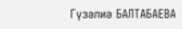Гүзәлиә БАЛТАБАЕВА